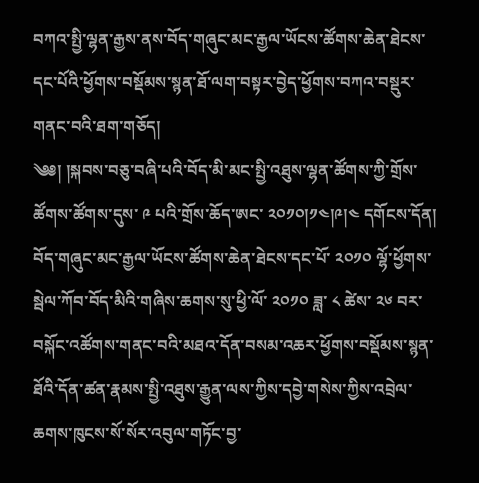བཀའ་སྤྱི་ལྷན་རྒྱས་ནས་བོད་གཞུང་མང་རྒྱལ་ཡོངས་ཚོགས་ཆེན་ཐེངས་དང་པོའི་ཕྱོགས་བསྡོམས་སྙན་ཐོ་ལག་བསྟར་བྱེད་ཕྱོགས་བཀའ་བསྡུར་གནང་བའི་ཐག་གཅོད།
༄༅། །སྐབས་བཅུ་བཞི་པའི་བོད་མི་མང་སྤྱི་འཐུས་ལྷན་ཚོགས་ཀྱི་གྲོས་ཚོགས་ཚོགས་དུས་ ༩ པའི་གྲོས་ཆོད་ཨང་ ༢༠༡༠།༡༤།༩།༤ དགོངས་དོན། བོད་གཞུང་མང་རྒྱལ་ཡོངས་ཚོགས་ཆེན་ཐེངས་དང་པོ་ ༢༠༡༠ ལྷོ་ཕྱོགས་སྦེལ་ཀོབ་བོད་མིའི་གཞིས་ཆགས་སུ་ཕྱི་ལོ་ ༢༠༡༠ ཟླ་ ༨ ཚེས་ ༢༦ བར་བསྐོང་འཚོགས་གནང་བའི་མཐའ་དོན་བསམ་འཆར་ཕྱོགས་བསྡོམས་སྙན་ཐོའི་དོན་ཚན་རྣམས་སྤྱི་འཐུས་རྒྱུན་ལས་ཀྱིས་དབྱེ་གསེས་ཀྱིས་འབྲེལ་ཆགས་ཁུངས་སོ་སོར་འབུལ་གཏོང་བྱ་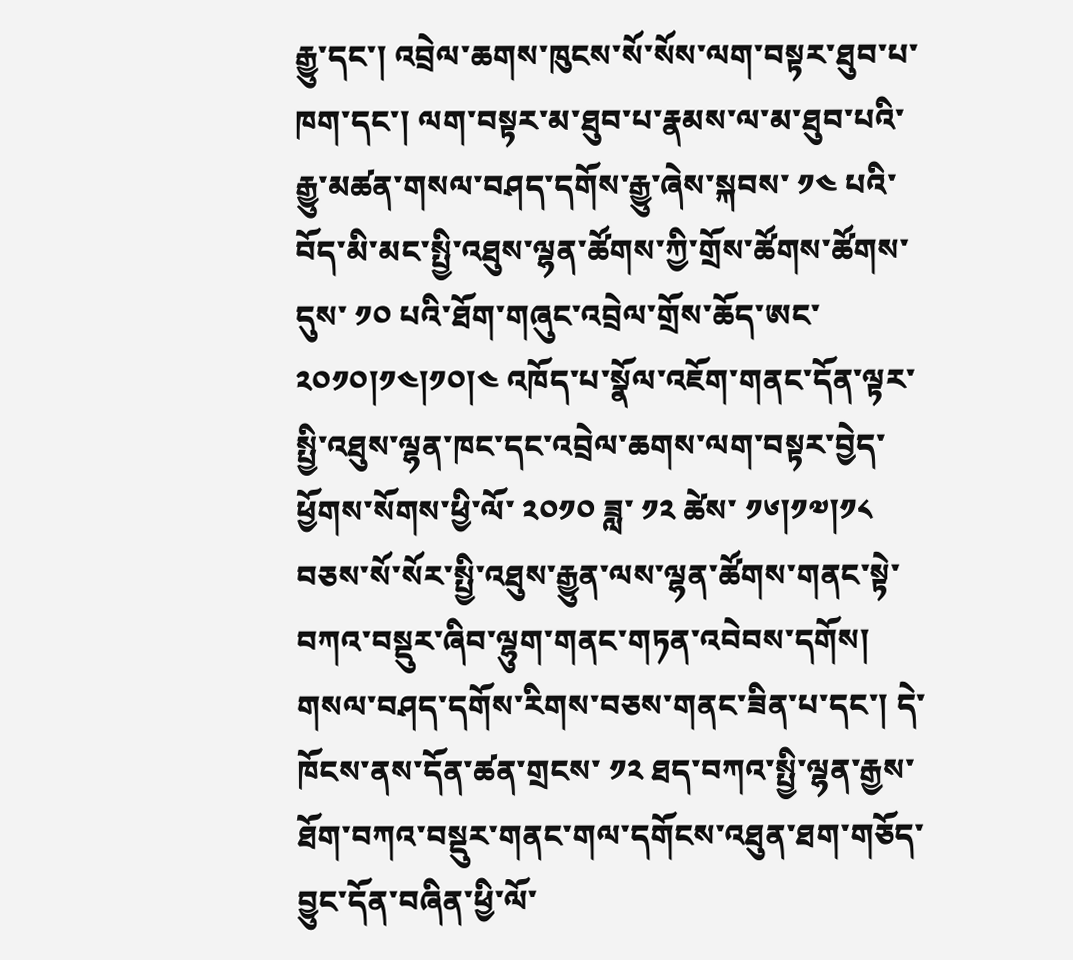རྒྱུ་དང་། འབྲེལ་ཆགས་ཁུངས་སོ་སོས་ལག་བསྟར་ཐུབ་པ་ཁག་དང་། ལག་བསྟར་མ་ཐུབ་པ་རྣམས་ལ་མ་ཐུབ་པའི་རྒྱུ་མཚན་གསལ་བཤད་དགོས་རྒྱུ་ཞེས་སྐབས་ ༡༤ པའི་བོད་མི་མང་སྤྱི་འཐུས་ལྷན་ཚོགས་ཀྱི་གྲོས་ཚོགས་ཚོགས་དུས་ ༡༠ པའི་ཐོག་གཞུང་འབྲེལ་གྲོས་ཆོད་ཨང་ ༢༠༡༠།༡༤།༡༠།༤ འཁོད་པ་སྣོལ་འཇོག་གནང་དོན་ལྟར་སྤྱི་འཐུས་ལྷན་ཁང་དང་འབྲེལ་ཆགས་ལག་བསྟར་བྱེད་ཕྱོགས་སོགས་ཕྱི་ལོ་ ༢༠༡༠ ཟླ་ ༡༢ ཚེས་ ༡༦།༡༧།༡༨ བཅས་སོ་སོར་སྤྱི་འཐུས་རྒྱུན་ལས་ལྷན་ཚོགས་གནང་སྟེ་བཀའ་བསྡུར་ཞིབ་ལྷུག་གནང་གཏན་འབེབས་དགོས། གསལ་བཤད་དགོས་རིགས་བཅས་གནང་ཟིན་པ་དང་། དེ་ཁོངས་ནས་དོན་ཚན་གྲངས་ ༡༢ ཐད་བཀའ་སྤྱི་ལྷན་རྒྱས་ཐོག་བཀའ་བསྡུར་གནང་གལ་དགོངས་འཐུན་ཐག་གཅོད་བྱུང་དོན་བཞིན་ཕྱི་ལོ་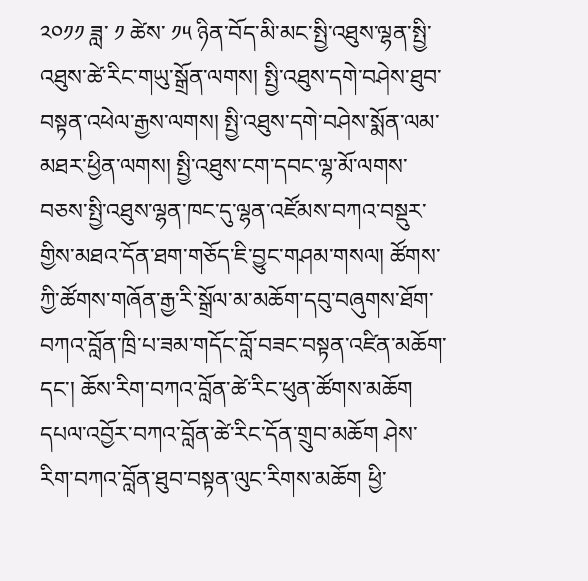༢༠༡༡ ཟླ་ ༡ ཚེས་ ༡༥ ཉིན་བོད་མི་མང་སྤྱི་འཐུས་ལྷན་སྤྱི་འཐུས་ཚེ་རིང་གཡུ་སྒྲོན་ལགས། སྤྱི་འཐུས་དགེ་བཤེས་ཐུབ་བསྟན་འཕེལ་རྒྱས་ལགས། སྤྱི་འཐུས་དགེ་བཤེས་སྨོན་ལམ་མཐར་ཕྱིན་ལགས། སྤྱི་འཐུས་ངག་དབང་ལྷ་མོ་ལགས་བཅས་སྤྱི་འཐུས་ལྷན་ཁང་དུ་ལྷན་འཛོམས་བཀའ་བསྡུར་གྱིས་མཐའ་དོན་ཐག་གཅོད་ཇི་བྱུང་གཤམ་གསལ། ཚོགས་ཀྱི་ཚོགས་གཞོན་རྒྱ་རི་སྒྲོལ་མ་མཆོག་དབུ་བཞུགས་ཐོག་བཀའ་བློན་ཁྲི་པ་ཟམ་གདོང་བློ་བཟང་བསྟན་འཛིན་མཆོག་དང་། ཆོས་རིག་བཀའ་བློན་ཚེ་རིང་ཕུན་ཚོགས་མཆོག དཔལ་འབྱོར་བཀའ་བློན་ཚེ་རིང་དོན་གྲུབ་མཆོག ཤེས་རིག་བཀའ་བློན་ཐུབ་བསྟན་ལུང་རིགས་མཆོག ཕྱི་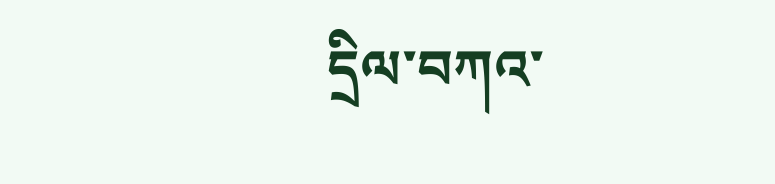དྲིལ་བཀའ་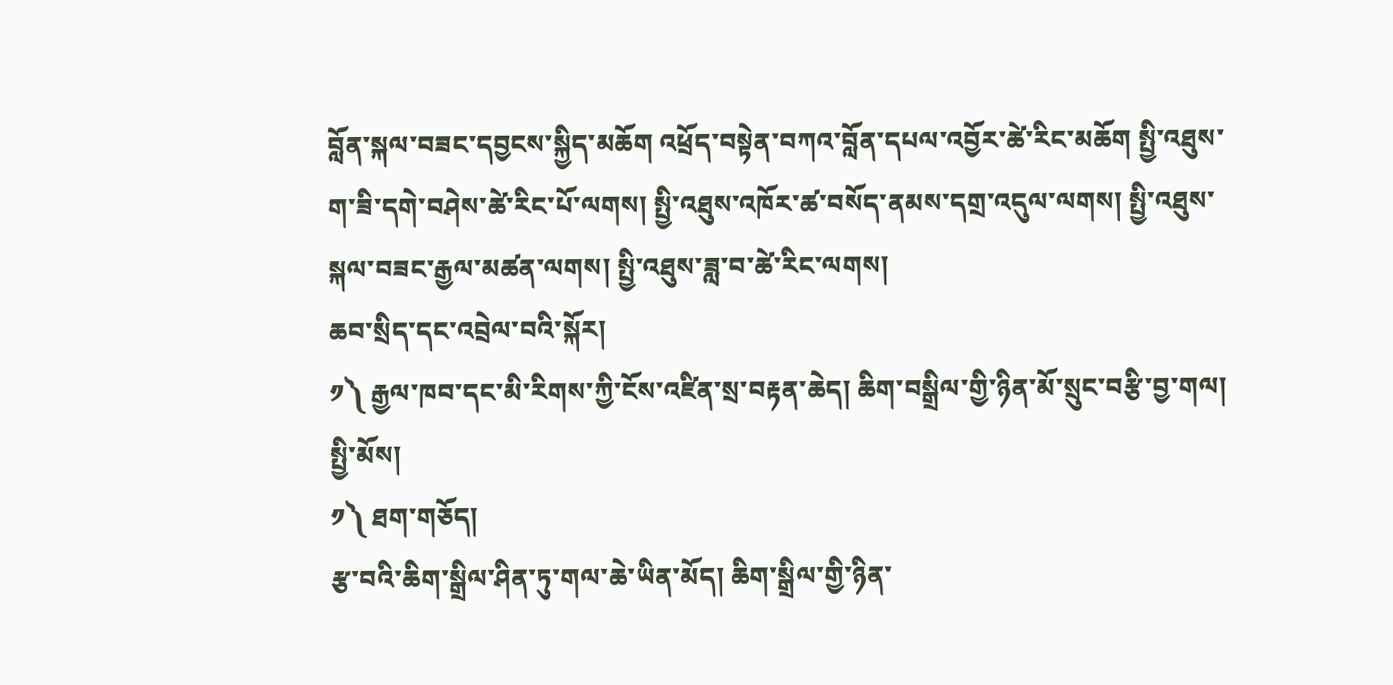བློན་སྐལ་བཟང་དབྱངས་སྐྱིད་མཆོག འཕྲོད་བསྟེན་བཀའ་བློན་དཔལ་འབྱོར་ཚེ་རིང་མཆོག སྤྱི་འཐུས་ག་ཟི་དགེ་བཤེས་ཚེ་རིང་པོ་ལགས། སྤྱི་འཐུས་འཁོར་ཚ་བསོད་ནམས་དགྲ་འདུལ་ལགས། སྤྱི་འཐུས་སྐལ་བཟང་རྒྱལ་མཚན་ལགས། སྤྱི་འཐུས་ཟླ་བ་ཚེ་རིང་ལགས།
ཆབ་སྲིད་དང་འབྲེལ་བའི་སྐོར།
༡༽ རྒྱལ་ཁབ་དང་མི་རིགས་ཀྱི་ངོས་འཛིན་སྲ་བརྟན་ཆེད། ཆིག་བསྒྲིལ་གྱི་ཉིན་མོ་སྲུང་བརྩི་བྱ་གལ། སྤྱི་མོས།
༡༽ ཐག་གཅོད།
རྩ་བའི་ཆིག་སྒྲིལ་ཤིན་ཏུ་གལ་ཆེ་ཡིན་མོད། ཆིག་སྒྲིལ་གྱི་ཉིན་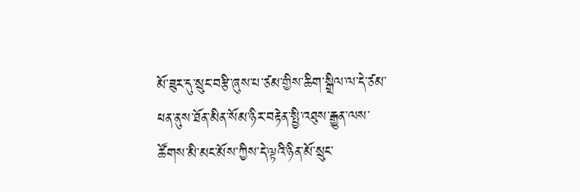མོ་ཟུར་དུ་སྲུང་བརྩི་ཞུས་པ་ཙམ་གྱིས་ཆིག་སྒྲིལ་ལ་དེ་ཙམ་ཕན་ནུས་ཐོན་མིན་སོམ་ཉིར་བརྟེན་སྤྱི་འཐུས་རྒྱུན་ལས་ཚོགས་མི་མང་མོས་ཀྱིས་དེ་ལྟའི་ཉིན་མོ་སྲུང་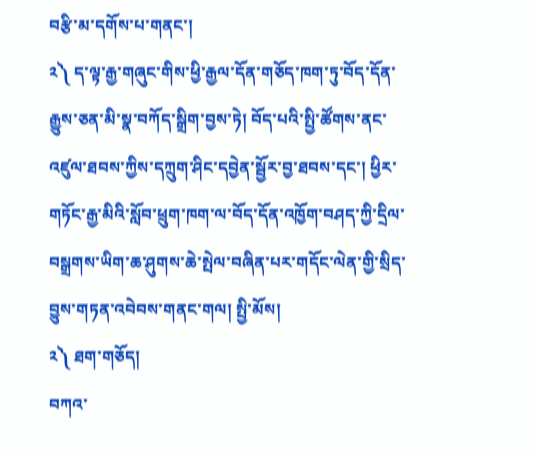བརྩི་མ་དགོས་པ་གནང་།
༢༽ ད་ལྟ་རྒྱ་གཞུང་གིས་ཕྱི་རྒྱལ་དོན་གཅོད་ཁག་ཏུ་བོད་དོན་རྒྱུས་ཅན་མི་སྣ་བཀོད་སྒྲིག་བྱས་ཏེ། བོད་པའི་སྤྱི་ཚོགས་ནང་འཛུལ་ཐབས་ཀྱིས་དཀྲུག་ཤིང་དབྱེན་སྦྱོར་བྱ་ཐབས་དང་། ཕྱིར་གཏོང་རྒྱ་མིའི་སློབ་ཕྲུག་ཁག་ལ་བོད་དོན་འཁྱོག་བཤད་ཀྱི་དྲིལ་བསྒྲགས་ཡིག་ཆ་ཤུགས་ཆེ་སྤེལ་བཞིན་པར་གདོང་ལེན་གྱི་སྲིད་བྱུས་གཏན་འབེབས་གནང་གལ། སྤྱི་མོས།
༢༽ ཐག་གཅོད།
བཀའ་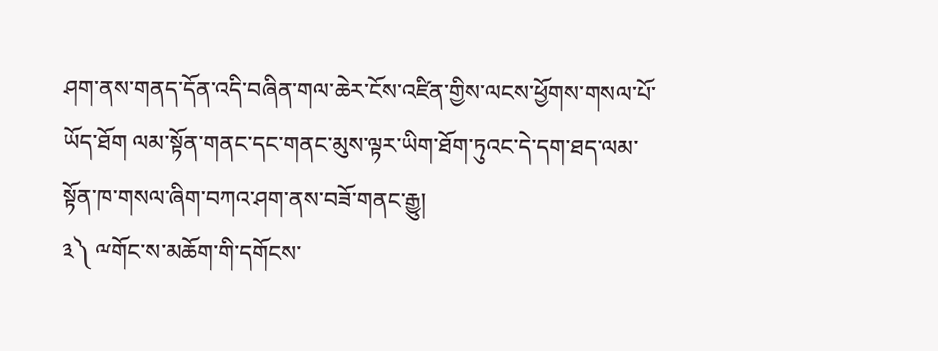ཤག་ནས་གནད་དོན་འདི་བཞིན་གལ་ཆེར་ངོས་འཛིན་གྱིས་ལངས་ཕྱོགས་གསལ་པོ་ཡོད་ཐོག ལམ་སྟོན་གནང་དང་གནང་མུས་ལྟར་ཡིག་ཐོག་ཏུའང་དེ་དག་ཐད་ལམ་སྟོན་ཁ་གསལ་ཞིག་བཀའ་ཤག་ནས་བཟོ་གནང་རྒྱུ།
༣༽ ྋགོང་ས་མཆོག་གི་དགོངས་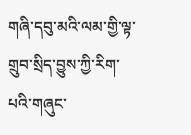གཞི་དབུ་མའི་ལམ་གྱི་ལྟ་གྲུབ་སྲིད་བྱུས་ཀྱི་རིག་པའི་གཞུང་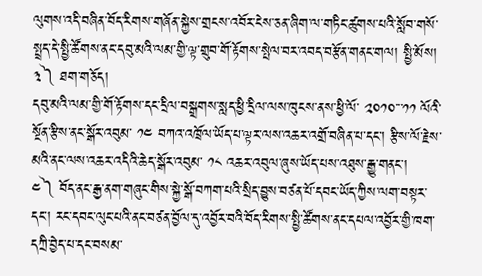ལུགས་འདི་བཞིན་བོད་རིགས་གཞོན་སྐྱེས་གྲངས་འབོར་ངེས་ཅན་ཞིག་ལ་གཏིང་ཚུགས་པའི་སློབ་གསོ་སྤྲད་དེ་སྤྱི་ཚོགས་ནང་དབུ་མའི་ལམ་གྱི་ལྟ་གྲུབ་གོ་རྟོགས་སྤེལ་བར་འབད་བརྩོན་གནང་གལ། སྤྱི་མོས།
༣༽ ཐག་གཅོད།
དབུ་མའི་ལམ་གྱི་གོ་རྟོགས་དང་དྲིལ་བསྒྲགས་སླད་ཕྱི་དྲིལ་ལས་ཁུངས་ནས་ཕྱི་ལོ་ ༢༠༡༠་་་༡༡ ལོའི་སྔོན་རྩིས་ནང་སྒོར་འབུམ་ ༡༤ བཀའ་འཁྲོལ་ཡོད་པ་ལྟར་ལས་འཆར་འགྲོ་བཞིན་པ་དང་། རྩིས་ལོ་རྗེས་མའི་ནང་ལས་འཆར་འདིའི་ཆེད་སྒོར་འབུམ་ ༡༨ འཆར་འབུལ་ཞུས་ཡོད་པས་འཐུས་རྒྱུ་གནང་།
༤༽ བོད་ནང་རྒྱ་ནག་གཞུང་གིས་སྐྱེ་སྒོ་བཀག་པའི་སྲིད་བྱུས་བཙན་པོ་དབང་ཡོད་ཀྱིས་ལག་བསྟར་དང་། རང་དབང་ལུང་པའི་ནང་བཙན་བྱོལ་དུ་འབྱོར་བའི་བོད་རིགས་སྤྱི་ཚོགས་ནང་དཔལ་འབྱོར་གྱི་ཁག་དཀྲི་བྱེད་པ་དང་བསམ་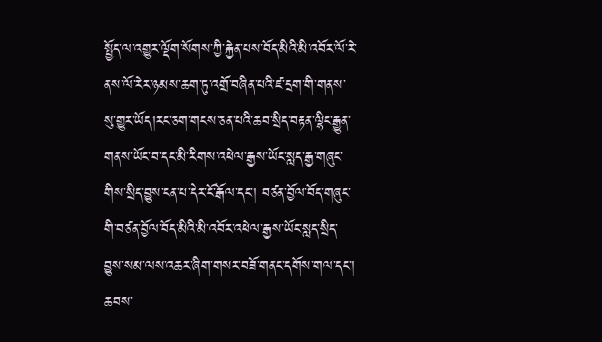སྤྱོད་ལ་འགྱུར་ལྡོག་སོགས་ཀྱི་རྐྱེན་པས་བོད་མིའི་མི་འབོར་ལོ་རེ་ནས་ལོ་རེར་ཉམས་ཆག་ཏུ་འགྲོ་བཞིན་པའི་ཛ་དྲག་གི་གནས་སུ་གྱུར་ཡོད།རང་ཅག་གངས་ཅན་པའི་ཆབ་སྲིད་བརྟན་ལྷིང་རྒྱུན་གནས་ཡོང་བ་དང་མི་རིགས་འཕེལ་རྒྱས་ཡོང་སླད་རྒྱ་གཞུང་གིས་སྲིད་བྱུས་ངན་པ་དེར་ངོ་རྒོལ་དང་། བཙན་བྱོལ་བོད་གཞུང་གི་བཙན་བྱོལ་བོད་མིའི་མི་འབོར་འཕེལ་རྒྱས་ཡོང་སླད་སྲིད་བྱུས་སམ་ལས་འཆར་ཞིག་གསར་བཟོ་གནང་དགོས་གལ་དང་། ཆབས་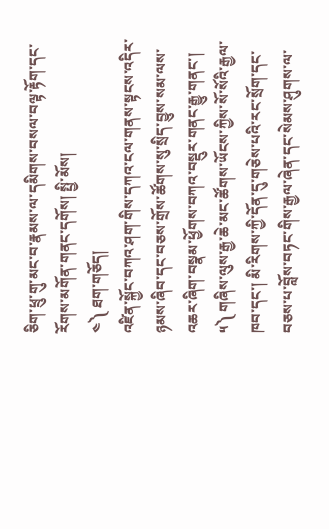ཅིག་ཕྲུ་གུ་མང་བ་རྣམས་ལ་དམིགས་བསལ་བལྟ་རྟོག་དང་རོགས་མགོན་གནང་དགོས། སྤྱི་མོས།
༤༽ ཐག་གཅོད།
འཛིན་སྐྱོང་བཀའ་ཤག་གིས་དཀའ་ངལ་གནས་སྟངས་འདིར་ཉམས་ཞིབ་དང་བཅས་གྲོས་ཚོགས་སུ་སྲིད་བྱུས་སམ་ལས་འཆར་ཞིག་བསྣམ་ཕྱོགས་བཀའ་བསྡུར་གནང་རྒྱུ་གནང་།
༥༽ གཞིས་ལུས་རྒྱ་ཆེ་མང་ཚོགས་ཡོངས་ཀྱིས་སོ་སོའི་རྒྱལ་ཁབ་དང་། མི་རིགས་ཀྱི་དོན་དུ་གཅེས་པའི་རང་སྲོག་དང་བཅས་པ་བློས་བཏང་གིས་རྒྱལ་ཞེན་དང་སེམས་ཤུགས་ལ་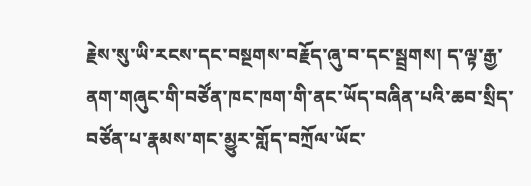རྗེས་སུ་ཡི་རངས་དང་བསྔགས་བརྗོད་ཞུ་བ་དང་སྦྲགས། ད་ལྟ་རྒྱ་ནག་གཞུང་གི་བཙོན་ཁང་ཁག་གི་ནང་ཡོད་བཞིན་པའི་ཆབ་སྲིད་བཙོན་པ་རྣམས་གང་མྱུར་གློད་བཀྲོལ་ཡོང་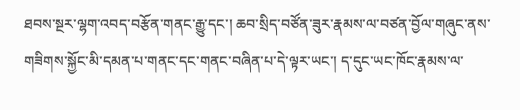ཐབས་སྔར་ལྷག་འབད་བརྩོན་གནང་རྒྱུ་དང་། ཆབ་སྲིད་བཙོན་ཟུར་རྣམས་ལ་བཙན་བྱོལ་གཞུང་ནས་གཟིགས་སྐྱོང་མི་དམན་པ་གནང་དང་གནང་བཞིན་པ་དེ་ལྟར་ཡང་། ད་དུང་ཡང་ཁོང་རྣམས་ལ་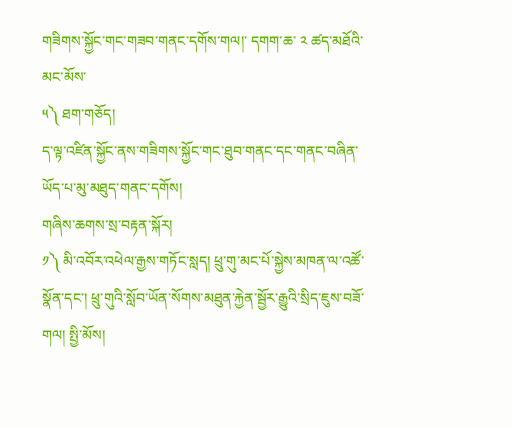གཟིགས་སྐྱོང་གང་གཟབ་གནང་དགོས་གལ།་ དགག་ཆ་ ༢ ཚད་མཐོའི་མང་མོས་
༥༽ ཐག་གཅོད།
ད་ལྟ་འཛིན་སྐྱོང་ནས་གཟིགས་སྐྱོང་གང་ཐུབ་གནང་དང་གནང་བཞིན་ཡོད་པ་མུ་མཐུད་གནང་དགོས།
གཞིས་ཆགས་སྲ་བརྟན་སྐོར།
༡༽ མི་འབོར་འཕེལ་རྒྱས་གཏོང་སླད། ཕྲུ་གུ་མང་པོ་སྐྱེས་མཁན་ལ་འཚོ་སྣོན་དང་། ཕྲུ་གུའི་སློབ་ཡོན་སོགས་མཐུན་རྐྱེན་སྦྱོར་རྒྱུའི་སྲིད་ཇུས་བཟོ་གལ། སྤྱི་མོས།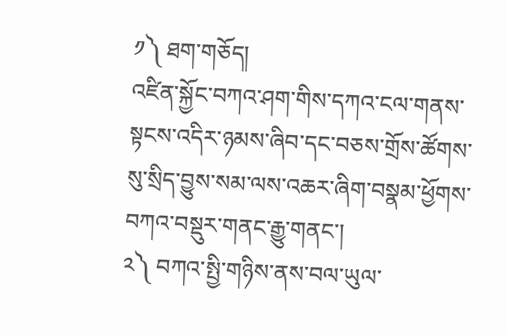༡༽ ཐག་གཅོད།
འཛིན་སྐྱོང་བཀའ་ཤག་གིས་དཀའ་ངལ་གནས་སྟངས་འདིར་ཉམས་ཞིབ་དང་བཅས་གྲོས་ཚོགས་སུ་སྲིད་བྱུས་སམ་ལས་འཆར་ཞིག་བསྣམ་ཕྱོགས་བཀའ་བསྡུར་གནང་རྒྱུ་གནང་།
༢༽ བཀའ་སྤྱི་གཉིས་ནས་བལ་ཡུལ་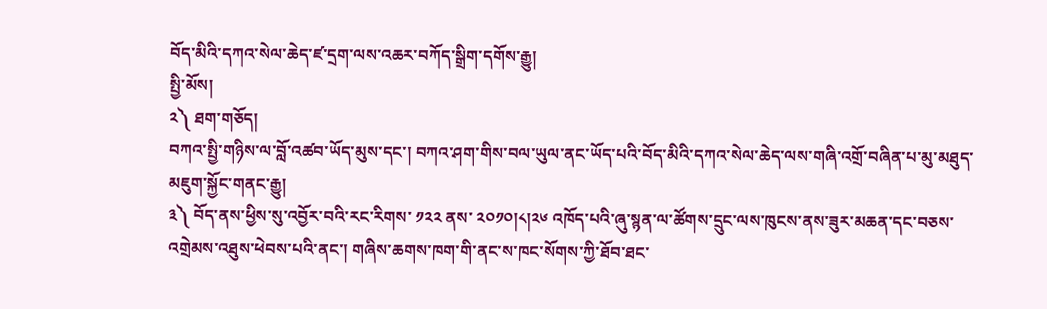བོད་མིའི་དཀའ་སེལ་ཆེད་ཛ་དྲག་ལས་འཆར་བཀོད་སྒྲིག་དགོས་རྒྱུ།
སྤྱི་མོས།
༢༽ ཐག་གཅོད།
བཀའ་སྤྱི་གཉིས་ལ་བློ་འཚབ་ཡོད་མུས་དང་། བཀའ་ཤག་གིས་བལ་ཡུལ་ནང་ཡོད་པའི་བོད་མིའི་དཀའ་སེལ་ཆེད་ལས་གཞི་འགྲོ་བཞིན་པ་མུ་མཐུད་མཇུག་སྐྱོང་གནང་རྒྱུ།
༣༽ བོད་ནས་ཕྱིས་སུ་འབྱོར་བའི་རང་རིགས་ ༡༢༢ ནས་ ༢༠༡༠།༨།༢༦ འཁོད་པའི་ཞུ་སྙན་ལ་ཚོགས་དྲུང་ལས་ཁུངས་ནས་ཟུར་མཆན་དང་བཅས་འགྲེམས་འཐུས་ཕེབས་པའི་ནང་། གཞིས་ཆགས་ཁག་གི་ནང་ས་ཁང་སོགས་ཀྱི་ཐོབ་ཐང་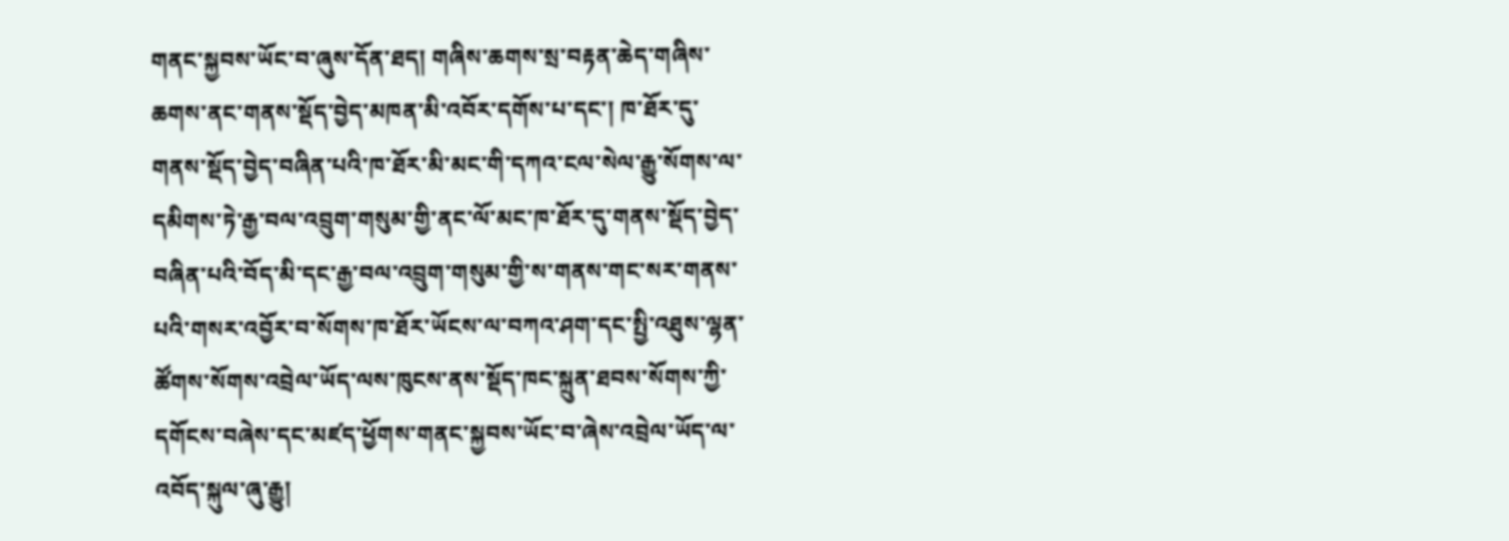གནང་སྐྱབས་ཡོང་བ་ཞུས་དོན་ཐད། གཞིས་ཆགས་སྲ་བརྟན་ཆེད་གཞིས་ཆགས་ནང་གནས་སྡོད་བྱེད་མཁན་མི་འབོར་དགོས་པ་དང་། ཁ་ཐོར་དུ་གནས་སྡོད་བྱེད་བཞིན་པའི་ཁ་ཐོར་མི་མང་གི་དཀའ་ངལ་སེལ་རྒྱུ་སོགས་ལ་དམིགས་ཏེ་རྒྱ་བལ་འབྲུག་གསུམ་གྱི་ནང་ལོ་མང་ཁ་ཐོར་དུ་གནས་སྡོད་བྱེད་བཞིན་པའི་བོད་མི་དང་རྒྱ་བལ་འབྲུག་གསུམ་གྱི་ས་གནས་གང་སར་གནས་པའི་གསར་འབྱོར་བ་སོགས་ཁ་ཐོར་ཡོངས་ལ་བཀའ་ཤག་དང་སྤྱི་འཐུས་ལྷན་ཚོགས་སོགས་འབྲེལ་ཡོད་ལས་ཁུངས་ནས་སྡོད་ཁང་སྐྲུན་ཐབས་སོགས་ཀྱི་དགོངས་བཞེས་དང་མཛད་ཕྱོགས་གནང་སྐྱབས་ཡོང་བ་ཞེས་འབྲེལ་ཡོད་ལ་འབོད་སྐུལ་ཞུ་རྒྱུ།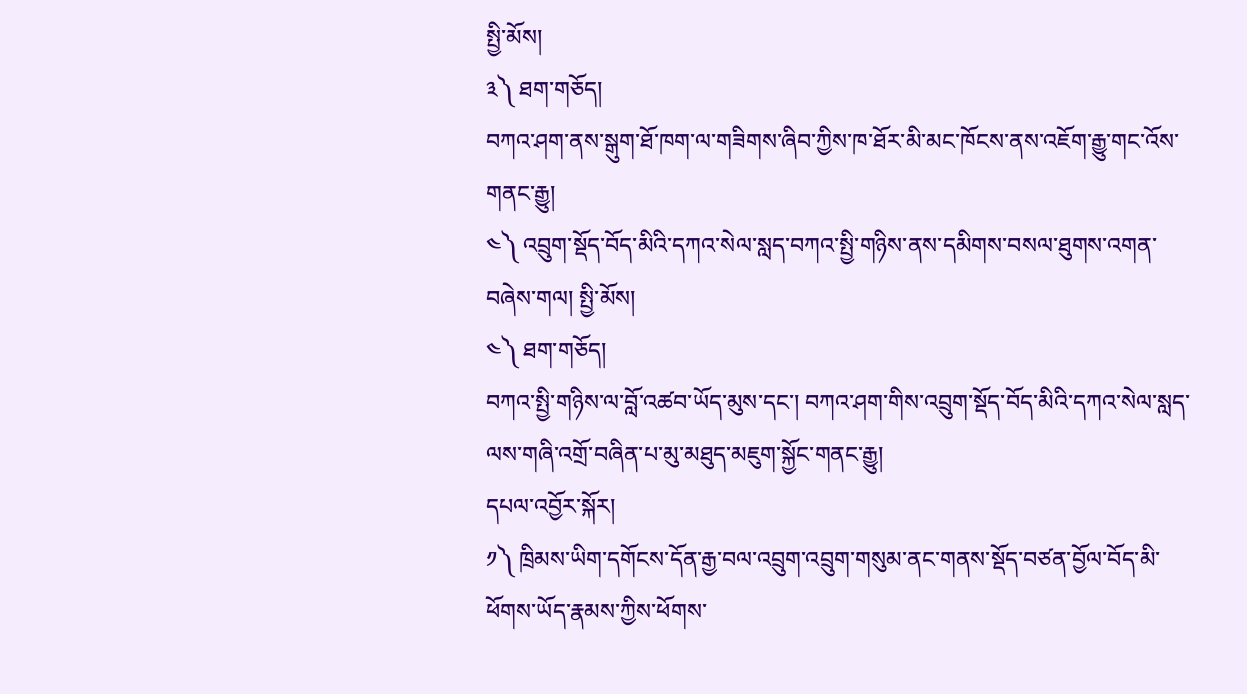སྤྱི་མོས།
༣༽ ཐག་གཅོད།
བཀའ་ཤག་ནས་སྒུག་ཐོ་ཁག་ལ་གཟིགས་ཞིབ་ཀྱིས་ཁ་ཐོར་མི་མང་ཁོངས་ནས་འཇོག་རྒྱུ་གང་འོས་གནང་རྒྱུ།
༤༽ འབྲུག་སྡོད་བོད་མིའི་དཀའ་སེལ་སླད་བཀའ་སྤྱི་གཉིས་ནས་དམིགས་བསལ་ཐུགས་འགན་བཞེས་གལ། སྤྱི་མོས།
༤༽ ཐག་གཅོད།
བཀའ་སྤྱི་གཉིས་ལ་བློ་འཚབ་ཡོད་མུས་དང་། བཀའ་ཤག་གིས་འབྲུག་སྡོད་བོད་མིའི་དཀའ་སེལ་སླད་ལས་གཞི་འགྲོ་བཞིན་པ་མུ་མཐུད་མཇུག་སྐྱོང་གནང་རྒྱུ།
དཔལ་འབྱོར་སྐོར།
༡༽ ཁྲིམས་ཡིག་དགོངས་དོན་རྒྱ་བལ་འབྲུག་འབྲུག་གསུམ་ནང་གནས་སྡོད་བཙན་བྱོལ་བོད་མི་ཕོགས་ཡོད་རྣམས་ཀྱིས་ཕོགས་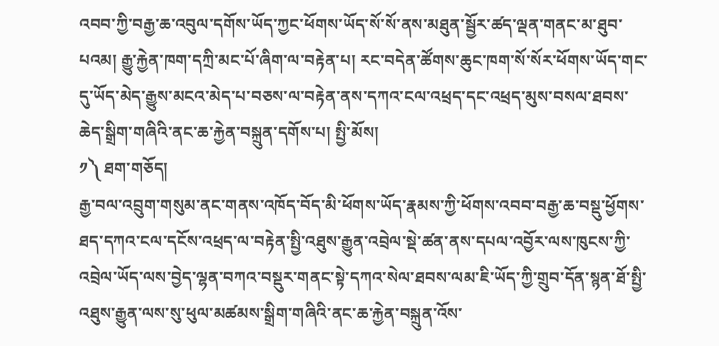འབབ་ཀྱི་བརྒྱ་ཆ་འབུལ་དགོས་ཡོད་ཀྱང་ཕོགས་ཡོད་སོ་སོ་ནས་མཐུན་སྦྱོར་ཚད་ལྡན་གནང་མ་ཐུབ་པའམ། རྒྱུ་རྐྱེན་ཁག་དཀྲི་མང་པོ་ཞིག་ལ་བརྟེན་པ། རང་བདེན་ཚོགས་ཆུང་ཁག་སོ་སོར་ཕོགས་ཡོད་གང་དུ་ཡོད་མེད་རྒྱུས་མངའ་མེད་པ་བཅས་ལ་བརྟེན་ནས་དཀའ་ངལ་འཕྲད་དང་འཕྲད་མུས་བསལ་ཐབས་ཆེད་སྒྲིག་གཞིའི་ནང་ཆ་རྐྱེན་བསྐྲུན་དགོས་པ། སྤྱི་མོས།
༡༽ ཐག་གཅོད།
རྒྱ་བལ་འབྲུག་གསུམ་ནང་གནས་འཁོད་བོད་མི་ཕོགས་ཡོད་རྣམས་ཀྱི་ཕོགས་འབབ་བརྒྱ་ཆ་བསྡུ་ཕྱོགས་ཐད་དཀའ་ངལ་དངོས་འཕྲད་ལ་བརྟེན་སྤྱི་འཐུས་རྒྱུན་འབྲེལ་སྡེ་ཚན་ནས་དཔལ་འབྱོར་ལས་ཁུངས་ཀྱི་འབྲེལ་ཡོད་ལས་བྱེད་ལྷན་བཀའ་བསྡུར་གནང་སྟེ་དཀའ་སེལ་ཐབས་ལམ་ཇི་ཡོད་ཀྱི་གྲུབ་དོན་སྙན་ཐོ་སྤྱི་འཐུས་རྒྱུན་ལས་སུ་ཕུལ་མཚམས་སྒྲིག་གཞིའི་ནང་ཆ་རྐྱེན་བསྐྲུན་འོས་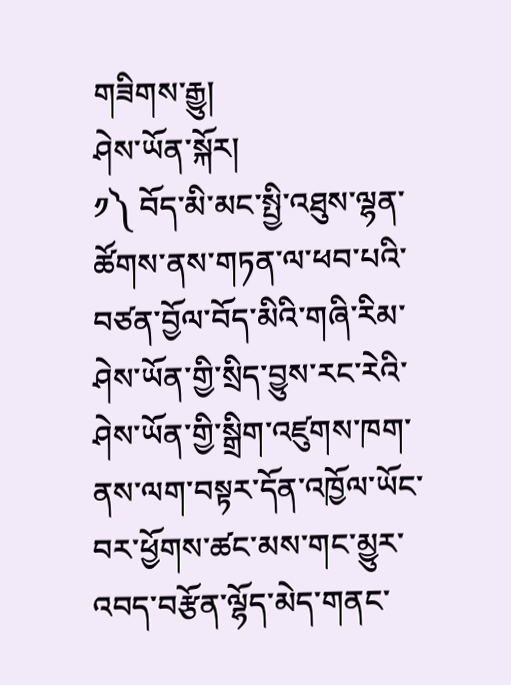གཟིགས་རྒྱུ།
ཤེས་ཡོན་སྐོར།
༡༽ བོད་མི་མང་སྤྱི་འཐུས་ལྷན་ཚོགས་ནས་གཏན་ལ་ཕབ་པའི་བཙན་བྱོལ་བོད་མིའི་གཞི་རིམ་ཤེས་ཡོན་གྱི་སྲིད་བྱུས་རང་རེའི་ཤེས་ཡོན་གྱི་སྒྲིག་འཛུགས་ཁག་ནས་ལག་བསྟར་དོན་འཁྱོལ་ཡོང་བར་ཕྱོགས་ཚང་མས་གང་མྱུར་འབད་བརྩོན་ལྷོད་མེད་གནང་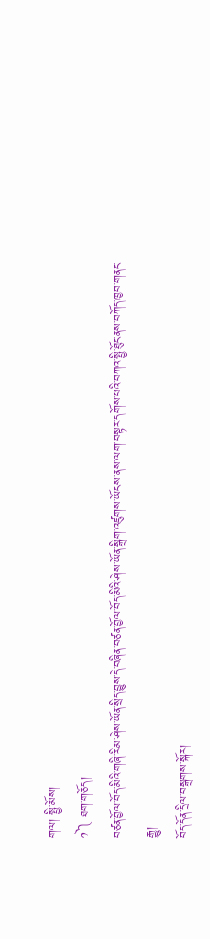གལ། སྤྱི་མོས།
༡༽ ཐག་གཅོད།
བཙན་བྱོལ་བོད་མིའི་གཞི་རིམ་ཤེས་ཡོན་སྲིད་བྱུས་དེ་བཞིན་བཙན་བྱོལ་བོད་མིའི་ཤེས་ཡོན་སྒྲིག་འཛུགས་ཡོངས་ནས་ལག་བསྟར་དགོས་པའི་བཀའ་སྤྱི་ཐོུང་ནས་བཀོད་ཁྱབ་གནང་རྒྱུ།
བོད་དོན་དྲིལ་བསྒྲགས་སྐོར།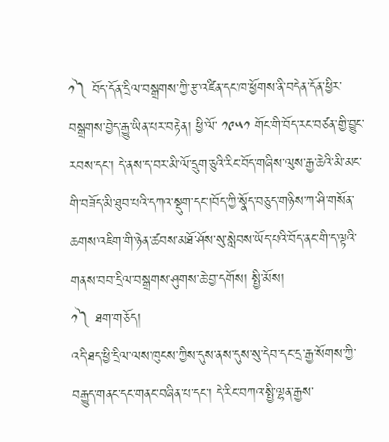༡༽ བོད་དོན་དྲིལ་བསྒྲགས་ཀྱི་རྩ་འཛིན་དང་ཁ་ཕྱོགས་ནི་བདེན་དོན་ཕྱིར་བསྒྲགས་བྱེད་རྒྱུ་ཡིན་པར་བརྟེན། ཕྱི་ལོ་ ༡༩༥༡ གོང་གི་བོད་རང་བཙན་གྱི་བྱུང་རབས་དང་། དེ་ནས་ད་བར་མི་ལོ་དྲུག་ཅུའི་རིང་བོད་གཞིས་ལུས་རྒྱ་ཆེའི་མི་མང་གི་བཟོད་མི་ཐུབ་པའི་དཀའ་སྡུག་དང་།བོད་ཀྱི་སྣོད་བཅུད་གཉིས་ཀ་ཤི་གསོན་ཆགས་འཇིག་གི་ཉེན་ཚབས་མཐོ་ཤོས་སུ་སླེབས་ཡོད་པའི་བོད་ནང་གི་ད་ལྟའི་གནས་བབ་དྲིལ་བསྒྲགས་ཤུགས་ཆེ་བྱ་དགོས། སྤྱི་མོས།
༡༽ ཐག་གཅོད།
འདི་ཐད་ཕྱི་དྲིལ་ལས་ཁུངས་ཀྱིས་དུས་ནས་དུས་སུ་དེབ་དང་དྲ་རྒྱ་སོགས་ཀྱི་བརྒྱུད་གནང་དང་གནང་བཞིན་པ་དང་། དེ་རིང་བཀའ་སྤྱི་ལྷན་རྒྱས་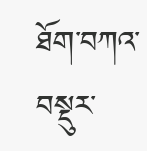ཐོག་བཀའ་བསྡུར་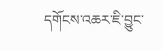དགོངས་འཆར་ཇི་བྱུང་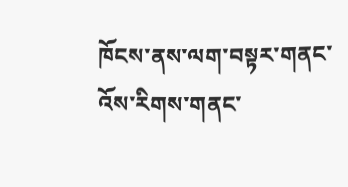ཁོངས་ནས་ལག་བསྟར་གནང་འོས་རིགས་གནང་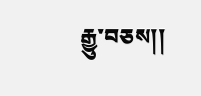རྒྱུ་བཅས།།